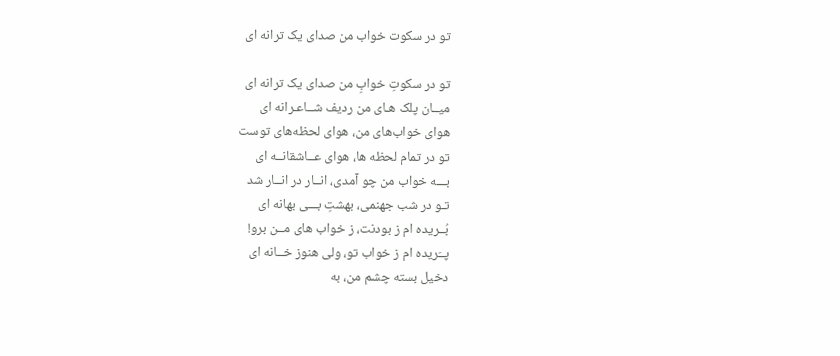تو در سکوت خواب من صدای یک ترانه ای

تو در سکوتِ خوابِ من صدای یک ترانه ای
میــان پلک هـای من ردیف شــاعـرانه ای
هوای خواب‌های من، هوای لحظه‌های توست
تو در تمام لحظه ها، هوای عــاشقانــه ای
بـــه خواب من چو آمدی، انــار در انــار شد
تـو در شب جهنمی، بهشتِ بـــی بهانه ای
بُــریده ام ز بودنت، ز خواب های مــن برو!
پــَریده ام ز خواب تو، ولی هنوز خــانه ای
دخیل بسته چشم من، به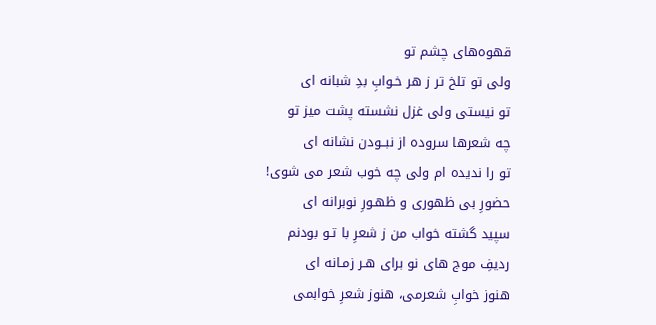قهوه‌های چشم تو
ولی تو تلخ تر ز هر خـوابِ بدِ شبانه ای
تو نیستی ولی غزل نشسته پشت میز تو
چه شعرها سروده از نبــودن نشانه ای
تو را ندیده ام ولی چه خوب شعر می شوی!
حضورِ بی ظهوری و ظهـورِ نوبرانه ای
سپید گشته خواب من ز شعرِ با تـو بودنم
ردیفِ موج های نو برای هـر زمـانه ای
هنوز خوابِ شعرمی، هنوز شعرِ خوابمی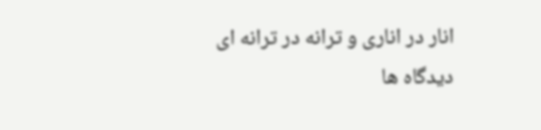انار در اناری و ترانه در ترانه ای
دیدگاه ها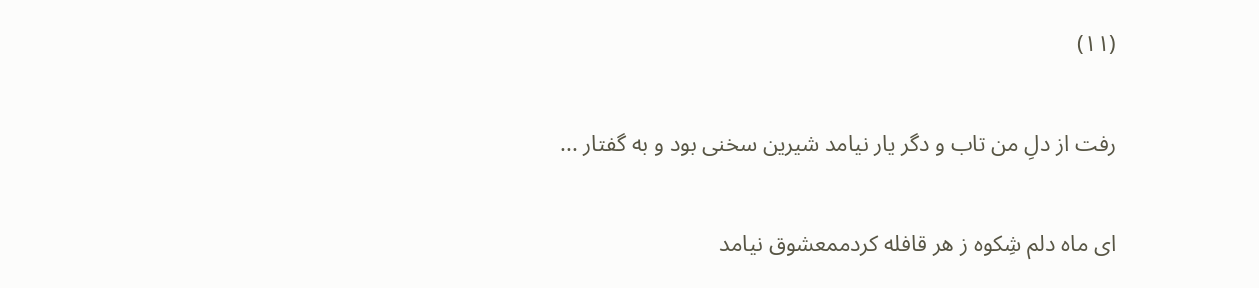(۱۱)

رفت از دلِ من تاب و دگر یار نیامد شیرین سخنی بود و به گفتار ...

ای ماه دلم شِکوه ز هر قافله کردممعشوق نیامد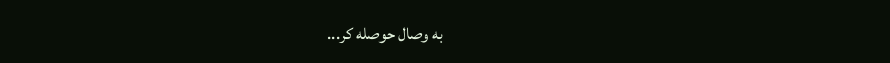به وصال حوصله کر...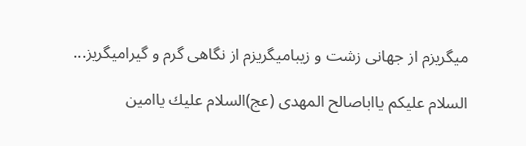میگریزم از جهانی زشت و زیبامیگریزم از نگاهی گرم و گیرامیگریز...

السلام علیكم یااباصالح المهدى (عج)السلام علیك یاامین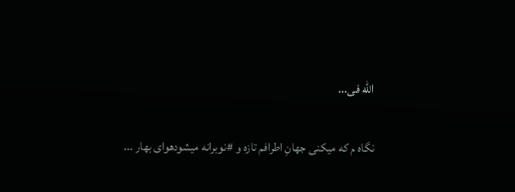الله فى...

نگاه م که میکنی جهانِ اطرافم تازه و #نوبرانه میشودهوای بهار ...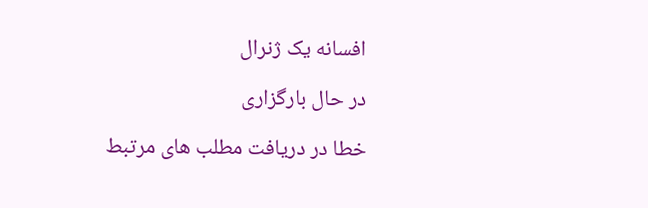افسانه یک ژنرال

در حال بارگزاری

خطا در دریافت مطلب های مرتبط